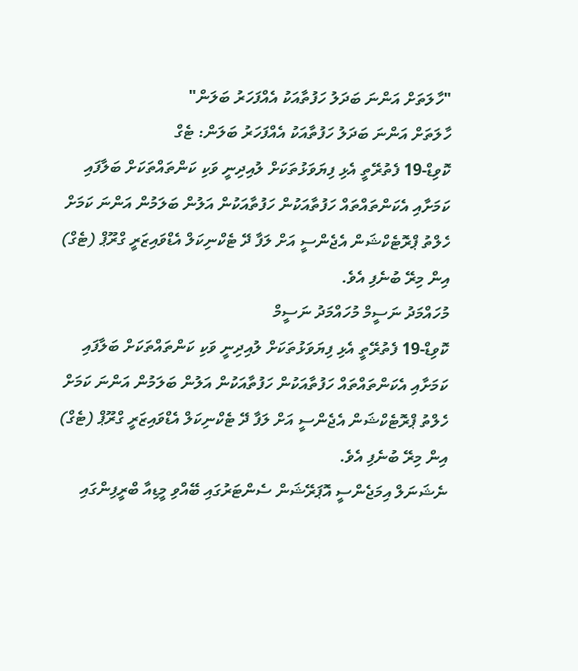"ހާލަތަށް އަންނަ ބަދަލު ހަފުތާއަކު އެއްފަހަރު ބަލަން"
ހާލަތަށް އަންނަ ބަދަލު ހަފުތާއަކު އެއްފަހަރު ބަލަން: ޓެގް
ކޮވިޑް-19 ފެތުރޭތީ އެޅި ފިޔަވަޅުތަކަށް ލުއިދިނީ ވަކި ކަންތައްތަކަށް ބަލާފައި ކަމަށާއި އެކަންތައްތައް ހަފުތާއަކުން ހަފުތާއަކުން އަލުން ބަލަމުން އަންނަ ކަމަށް ހެލްތު ޕްރޮޓެކްޝަން އެޖެންސީ އަށް ލަފާ ދޭ ޓެކްނިކަލް އެޑްވައިޒަރީ ގްރޫޕް (ޓެގް) އިން މިރޭ ބުނެފި އެވެ.
މުހައްމަދު ނަސީމް މުހައްމަދު ނަސީމް
ކޮވިޑް-19 ފެތުރޭތީ އެޅި ފިޔަވަޅުތަކަށް ލުއިދިނީ ވަކި ކަންތައްތަކަށް ބަލާފައި ކަމަށާއި އެކަންތައްތައް ހަފުތާއަކުން ހަފުތާއަކުން އަލުން ބަލަމުން އަންނަ ކަމަށް ހެލްތު ޕްރޮޓެކްޝަން އެޖެންސީ އަށް ލަފާ ދޭ ޓެކްނިކަލް އެޑްވައިޒަރީ ގްރޫޕް (ޓެގް) އިން މިރޭ ބުނެފި އެވެ.
ނެޝަނަލް އިމަޖެންސީ އޮޕަރޭޝަން ސެންޓަރުގައި ބޭއްވި މީޑިއާ ބްރީފިންގައި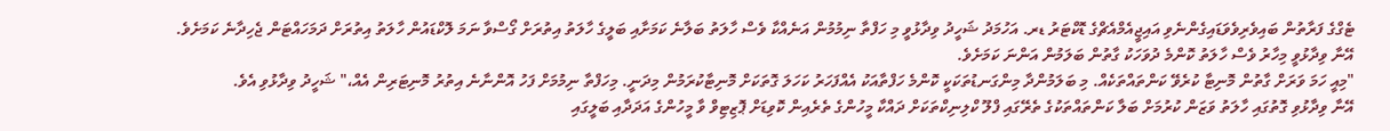ޓެގްގެ ފަރާތުން ބައިވެރިވެވަޑައިގެންނެވި އައިޖީއެމްއެޗްގެ ޑޮކްޓަރު ޑރ. އަހުމަދު ޝަހީދު ވިދާޅުވީ މި ހަފްތާ ނިމުމުން އަނެއްކާ ވެސް ހާލަތު ބަލާނެ ކަމަށާއި ބަލީގެ ހާލަތު އިތުރަށް ގޯސްވާ ނަމަ ލޮކްޑައުން ހާލަތު އިތުރަށް ދަމަހައްޓަން ޖެހިދާނެ ކަމަށެވެ. އޭނާ ވިދާޅުވީ މިހާރު ވެސް ހާލަތު ކޮންމެ ދުވަހަކު ގާތުން ބަލަމުން އަންނަ ކަމަށެވެ.
"މިއީ ހަމަ ވަރަށް ގާތުން މޮނިޓާ ކުރެވޭ ކަންތައްތަކެއް. މި ބަލަމުންދާ މިންގަނޑުތަކަކީ ކޮންމެ ހަފްތާއަކު އެއްފަހަރު ކަހަލަ ގޮތަކަށް މޮނިޓާކުރަމުން މިދަނީ. މިހަފްތާ ނިމުމަށް ފަހު އޮންނާނެ އިތުރު މޮނިޓަރިން އެއް،" ޝަހީދު ވިދާޅުވި އެވެ.
އޭނާ ވިދާޅުވި ގޮތުގައި ހާލަތު ވަޒަން ކުރުމަށް ބަލާ ކަންތައްތަކުގެ ތެރޭގައި ފްލޫ ކްލިނިކްތަކަށް ދައްކާ މީހުންގެ ތެރެއިން ކޮވިޑަށް ޕޮޒިޓިވް ވާ މީހުންގެ އަދަދާއި ބަލީގައި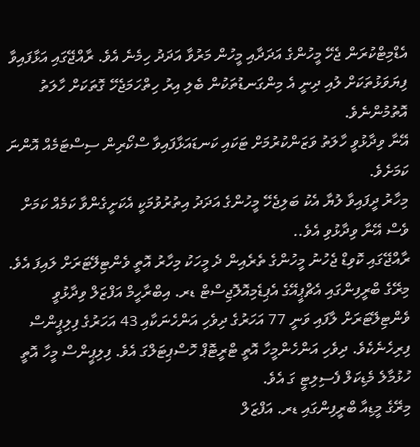އެޑްމިޓްކުރަން ޖެހޭ މީހުންގެ އަދަދާއި މީހުން މަރުވާ އަދަދު ހިމެނެ އެވެ. ރާއްޖޭގައި އަޅާފައިވާ ފިޔަވަޅުތަކަށް ލުއި ދިނީ އެ މިންގަނޑުތަކުން ބެލި އިރު ހިތްހަމަޖެހޭ ގޮތަކަށް ހާލަތު އޮތުމުންނެވެ.
އޭނާ ވިދާޅުވީ ހާލަތު ވަޒަންކުރުމަށް ޓަކައި ކަނޑައަޅާފައިވާ ސްކޯރިން ސިސްޓަމެއް އޮންނަ ކަމަށެވެ.
މިހާރު ދީފައިވާ ލުޔާ އެކު ބަލިޖެހޭ މީހުންގެ އަދަދު އިތުރުވުމަކީ އެކަށީގެންވާ ކަމެއް ކަމަށް ވެސް އޭނާ ވިދާޅުވި އެވެ..
ރާއްޖޭގައި ކޮވިޑް ޖެހުނު މީހުންގެ ތެރެއިން ދެ މީހަކު މިހާރު އޮތީ ވެންޓިލޭޓަރަށް ލައިފަ އެވެ. މިރޭގެ ބްރީފިންގައި އެޗްޕީއޭގެ އެޕިޑެމިއޮލޮޖިސްޓް ޑރ. އިބްރާހީމް އަފްޒަލް ވިދާޅުވީ ވެންޓިލޭޓަރަށް ލާފައި ވަނީ 77 އަހަރުގެ ދިވެހި އަންހެނަކާއި 43 އަހަރުގެ ފިލިޕީންސް ފިރިހެނެކެވެ. ދިވެހި އަންހެންމީހާ އޮތީ ޓްރީޓޮޕް ހޮސްޕިޓަލްގަ އެވެ. ފިލިޕީންސް މީހާ އޮތީ ހުޅުމާލެ މެޑިކަލް ފެސިލިޓީ ގަ އެވެ.
މިރޭގެ މީޑިއާ ބްރީފިންގައި ޑރ. އަފްޒަލް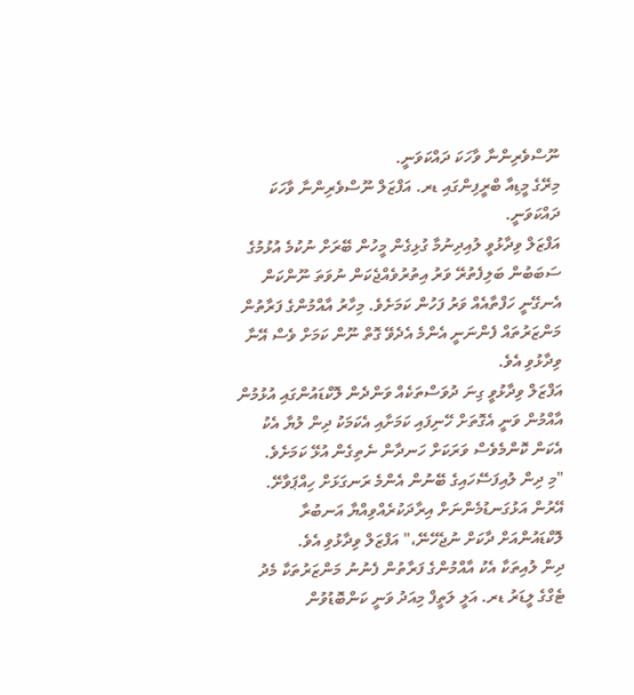ނޫސްވެރިންނާ ވާހަކަ ދައްކަވަނީ.
މިރޭގެ މީޑިއާ ބްރީފިންގައި ޑރ. އަފްޒަލް ނޫސްވެރިންނާ ވާހަކަ ދައްކަވަނީ.
އަފްޒަލް ވިދާޅުވީ ލުއިދިނުމާ ގުޅިގެން މީހުން ބޭރަށް ނުކުމެ އުޅުމުގެ ސަބަބުން ބަލިފެތުރޭ ވަރު އިތުރުވެއްޖެކަން ނުވަތަ ނޫންކަން އެނގޭނީ ހަފްތާއެއް ވަރު ފަހުން ކަމަށެވެ. މިހާރު އާއްމުންގެ ފަރާތުން މަންޒަރުތައް ފެންނަނީ އެންމެ އެދެވޭ ގޮތް ނޫން ކަމަށް ވެސް އޭނާ ވިދާޅުވި އެވެ.
އަފްޒަލް ވިދާޅުވީ ގިނަ ދުވަސްތަކެއް ވަންދެން ލޮކްޑައުންގައި އުޅުމުން އާއްމުން ވަނީ އެގޮތަށް ހޭނިފައި ކަމަށާއި އެކަމަކު ދިން ލުޔާ އެކު އެކަން ކޮންމެވެސް ވަރަކަށް ހަނދާން ނެތިގެން އުޅޭ ކަމަށެވެ.
"މި ދިން ލުއިފަސޭހައިގެ ބޭނުން އެންމެ ރަނގަޅަށް ހިއްޕަވާށޭ. އޭރުން އަޅުގަނޑުމެންނަށް އިރާދަކުރެއްވިއްޔާ އަނބުރާ ލޮކްޑައުންއަށް ދާކަށް ނުޖެހޭނޭ،" އަފްޒަލް ވިދާޅުވި އެވެ.
ދިން ލުއިތަކާ އެކު އާއްމުންގެ ފަރާތުން ފެނުނު މަންޒަރުތަކާ މެދު ޓެގްގެ ލީޑަރު ޑރ. އަލީ ލަތީފް މިއަދު ވަނީ ކަންބޮޑުވުން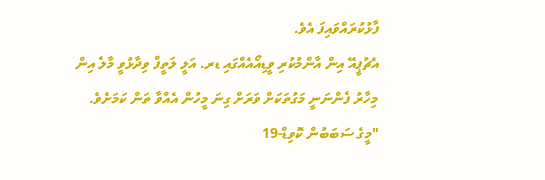ފާޅުކުރައްވައިފަ އެވެ.
އެޗުޕީއޭ އިން އާންމުކުރި ވީޑިއޯއެއްގައި ޑރ. އަލީ ލަތީފް ވިދާޅުވީ މާލެ އިން މިހާރު ފެންނަނީ މަގުތަކަށް ވަރަށް ގިނަ މީހުން އެއްވާ ތަން ކަމަށެވެ.
"މީގެ ސަބަބުން ކޮވިޑް-19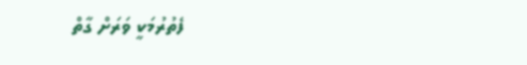ފެތުރުމަކީ ވަރަށް ގާތް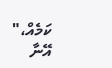ކަމެއް،" އޭނާ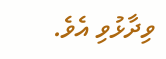ވިދާޅުވި އެވެ.